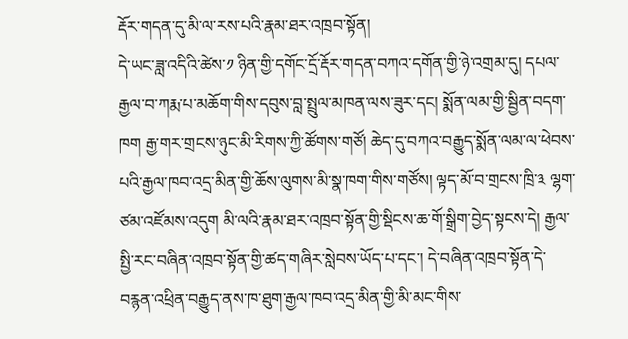རྡོར་གདན་དུ་མི་ལ་རས་པའི་རྣམ་ཐར་འཁྲབ་སྟོན།
དེ་ཡང་ཟླ་འདིའི་ཚེས་༡ ཉིན་གྱི་དགོང་དྲོ་རྡོར་གདན་བཀའ་དགོན་གྱི་ཉེ་འགྲམ་དུ། དཔལ་རྒྱལ་བ་ཀརྨ་པ་མཆོག་གིས་དབུས་བླ་སྤྲུལ་མཁན་ལས་ཟུར་དང། སྨོན་ལམ་གྱི་སྦྱིན་བདག་ཁག རྒྱ་གར་གྲངས་ཉུང་མི་རིགས་ཀྱི་ཚོགས་གཙོ། ཆེད་དུ་བཀའ་བརྒྱུད་སྨོན་ལམ་ལ་ཕེབས་པའི་རྒྱལ་ཁབ་འདྲ་མིན་གྱི་ཆོས་ལུགས་མི་སྣ་ཁག་གིས་གཙོས། ལྟད་མོ་བ་གྲངས་ཁྲི་༣ ལྷག་ཙམ་འཛོམས་འདུག མི་ལའི་རྣམ་ཐར་འཁྲབ་སྟོན་གྱི་སྡིངས་ཆ་གོ་སྒྲིག་བྱེད་སྟངས་དེ། རྒྱལ་སྤྱི་རང་བཞིན་འཁྲབ་སྟོན་གྱི་ཚད་གཞིར་སླེབས་ཡོད་པ་དང་། དེ་བཞིན་འཁྲབ་སྟོན་དེ་བརྙན་འཕྲིན་བརྒྱུད་ནས་ཁ་ཐུག་རྒྱལ་ཁབ་འདྲ་མིན་གྱི་མི་མང་གིས་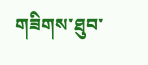གཟིགས་ཐུབ་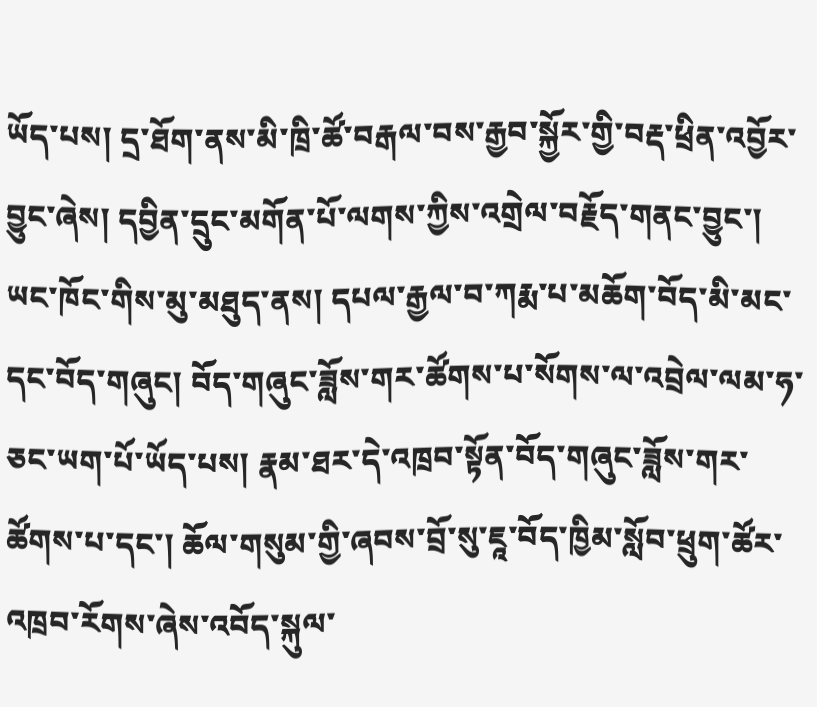ཡོད་པས། དྲ་ཐོག་ནས་མི་ཁྲི་ཚོ་བརྒལ་བས་རྒྱབ་སྐྱོར་གྱི་བརྡ་ཕྲིན་འབྱོར་བྱུང་ཞེས། དབྱིན་དྲུང་མགོན་པོ་ལགས་ཀྱིས་འགྲེལ་བརྗོད་གནང་བྱུང་།
ཡང་ཁོང་གིས་མུ་མཐུད་ནས། དཔལ་རྒྱལ་བ་ཀརྨ་པ་མཆོག་བོད་མི་མང་དང་བོད་གཞུང། བོད་གཞུང་ཟློས་གར་ཚོགས་པ་སོགས་ལ་འབྲེལ་ལམ་ཧ་ཅང་ཡག་པོ་ཡོད་པས། རྣམ་ཐར་དེ་འཁྲབ་སྟོན་བོད་གཞུང་ཟློས་གར་ཚོགས་པ་དང་། ཆོལ་གསུམ་གྱི་ཞབས་བྲོ་སུ་ཇཱ་བོད་ཁྱིམ་སློབ་ཕྲུག་ཚོར་འཁྲབ་རོགས་ཞེས་འབོད་སྐུལ་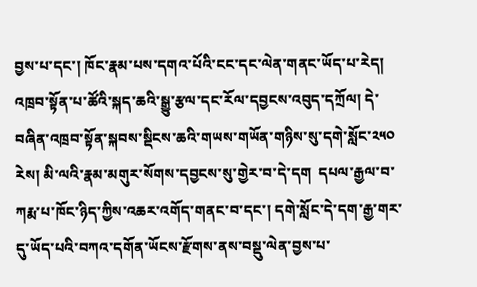བྱས་པ་དང་། ཁོང་རྣམ་པས་དགའ་པོའི་ངང་དང་ལེན་གནང་ཡོད་པ་རེད། འཁྲབ་སྟོན་པ་ཚོའི་སྐད་ཆའི་སྒྱུ་རྩལ་དང་རོལ་དབྱངས་འབུད་དཀྲོལ། དེ་བཞིན་འཁྲབ་སྟོན་སྐབས་སྡིངས་ཆའི་གཡས་གཡོན་གཉིས་སུ་དགེ་སློང་༢༥༠ རེས། མི་ལའི་རྣམ་མགུར་སོགས་དབྱངས་སུ་གྱེར་བ་དེ་དག  དཔལ་རྒྱལ་བ་ཀརྨ་པ་ཁོང་ཉིད་ཀྱིས་འཆར་འགོད་གནང་བ་དང་། དགེ་སློང་དེ་དག་རྒྱ་གར་དུ་ཡོད་པའི་བཀའ་དགོན་ཡོངས་རྫོགས་ནས་བསྡུ་ལེན་བྱས་པ་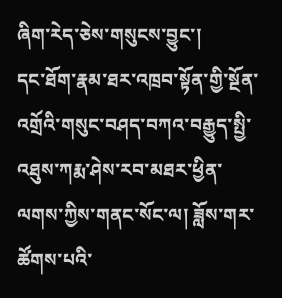ཞིག་རེད་ཅེས་གསུངས་བྱུང་།
དང་ཐོག་རྣམ་ཐར་འཁྲབ་སྟོན་གྱི་སྔོན་འགྲོའི་གསུང་བཤད་བཀའ་བརྒྱུད་སྤྱི་འཐུས་ཀརྨ་ཤེས་རབ་མཐར་ཕྱིན་ལགས་ཀྱིས་གནང་སོང་ལ། ཟློས་གར་ཚོགས་པའི་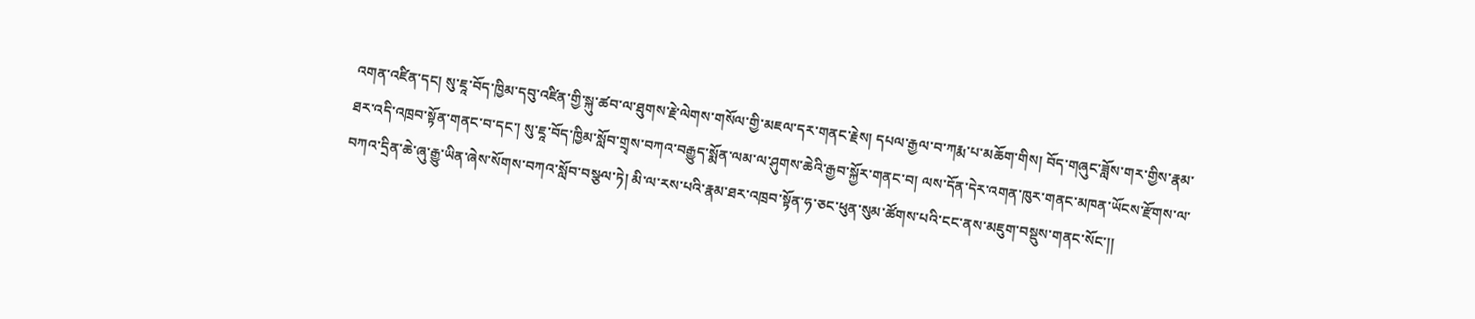འགན་འཛིན་དང། སུ་ཇཱ་བོད་ཁྱིམ་དབུ་འཛིན་གྱི་སྐུ་ཚབ་ལ་ཐུགས་རྗེ་ལེགས་གསོལ་གྱི་མཇལ་དར་གནང་རྗེས། དཔལ་རྒྱལ་བ་ཀརྨ་པ་མཆོག་གིས། བོད་གཞུང་ཟློས་གར་གྱིས་རྣམ་ཐར་འདི་འཁྲབ་སྟོན་གནང་བ་དང་། སུ་ཇཱ་བོད་ཁྱིམ་སློབ་གྲྭས་བཀའ་བརྒྱུད་སྨོན་ལམ་ལ་ཤུགས་ཆེའི་རྒྱབ་སྐྱོར་གནང་བ། ལས་དོན་དེར་འགན་ཁུར་གནང་མཁན་ཡོངས་རྫོགས་ལ་བཀའ་དྲིན་ཆེ་ཞུ་རྒྱུ་ཡིན་ཞེས་སོགས་བཀའ་སློབ་བསྩལ་ཏེ། མི་ལ་རས་པའི་རྣམ་ཐར་འཁྲབ་སྟོན་ཧ་ཅང་ཕུན་སུམ་ཚོགས་པའི་ངང་ནས་མཇུག་བསྡུས་གནང་སོང་།།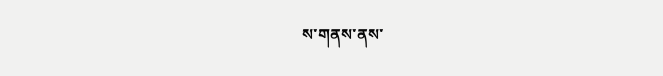ས་གནས་ནས་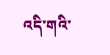འདི་གའི་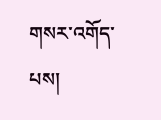གསར་འགོད་པས།